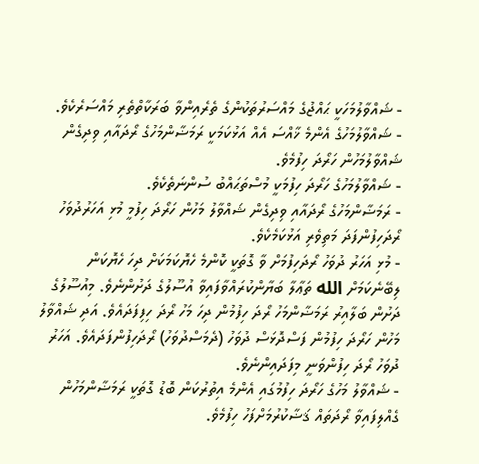- ޝައްވާލުމަހަކީ ޙައްޖުގެ މައްސަރުތަކުންގެ ތެރެއިންވާ ބަރަކާތްތެރި މައްސަރެކެވެ.
- ޝައްވާލުމަހުގެ އެންމެ ޚާއްސަ އެއް އަޅުކަމަކީ ރަމަޟާންމަހުގެ ރޯދައާއި ވިދިގެން ޝައްވާލުމަހުން ހަރޯދަ ހިފުމެވެ.
- ޝައްވާލުމަހުގެ ހަރޯދަ ހިފުމަކީ މުސްތަޙައްބު ސުންނަތެކެވެ.
- ރަމަޟާންމަހުގެ ރޯދައާއި ވިދިގެން ޝައްވާލު މަހުން ހަރޯދަ ހިފުމީ މުޅި އަހަރުދުވަހު ރޯދަހިފުންފަދަ މަތިވެރި އަޅުކަމެކެވެ.
- މުޅި އަހަރު ދުވަހު ރޯދަހިފުމަށް ވާ ގޮތަކީ ކޮންމެ ހެޔޮކަމަކަށް ދިހަ ހެޔޮކަން ލިބޭނެކަމަށް الله ތަޢާލާ ބަޔާންކުރައްވާފައިވާ އުސޫލުގެ ދަށުންނެވެ. މިއުސޫލުގެ ދަށުން ބަލާއިރު ރަމަޟާންމަހު ރޯދަ ހިފުމުން ދިހަ މަހު ރޯދަ ހިފިފަދައެވެ. އަދި ޝައްވާލު މަހުން ހަރޯދަ ހިފުމުން ފަސްދޮޅަސް ދުވަހު (ދެމަސްދުވަހު) ރޯދަހިފުންފަދައެވެ. އަހަރު ދުވަހު ރޯދަ ހިފުންވަނީ މިފަދައިންނެވެ.
- ޝައްވާލު މަހުގެ ހަރޯދަ ހިފުމުގައި އެންމެ އިތުރުކަން ބޮޑު ގޮތަކީ ރަމަޟާންމަހުން ގެއްލިފައިވާ ރޯދަތައް ޤަޟާކުރުމަށްފަހު ހިފުމެވެ.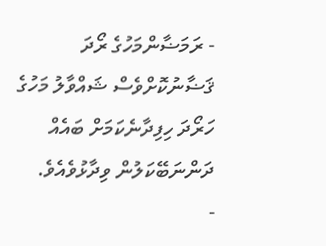- ރަމަޟާންމަހުގެ ރޯދަ ޤަޟާނުކޮށްވެސް ޝައްވާލު މަހުގެ ހަރޯދަ ހިފިދާނެކަމަށް ބައެއް ދަންނަބޭކަލުން ވިދާޅުވެއެވެ.
-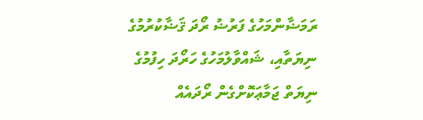ރަމަޟާންމަހުގެ ފަރުޟު ރޯދަ ޤަޟާކުރުމުގެ ނިޔަތާއި، ޝައްވާލުމަހުގެ ހަރޯދަ ހިފުމުގެ ނިޔަތް ޖަމާޢަކޮށްގެން ރޯދައެއް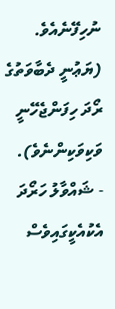ނުހިފޭނެއެވެ. (ޔަޢުނީ ދެބާވަތުގެ ރޯދަ ހިފަންޖެހޭނީ ވަކިވަކިންނެވެ).
- ޝައްވާލު ހަރޯދަ އެކުއެކީގައިވެސް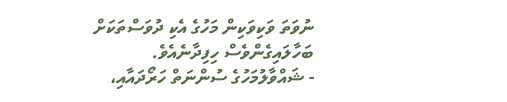ނުވަތަ ވަކިވަކިން މަހުގެ އެކި ދުވަސްތަކަށް ބަހާލައިގެންވެސް ހިފިދާނެއެވެ.
- ޝައްވާލުމަހުގެ ސުންނަތް ހަރޯދައާއި،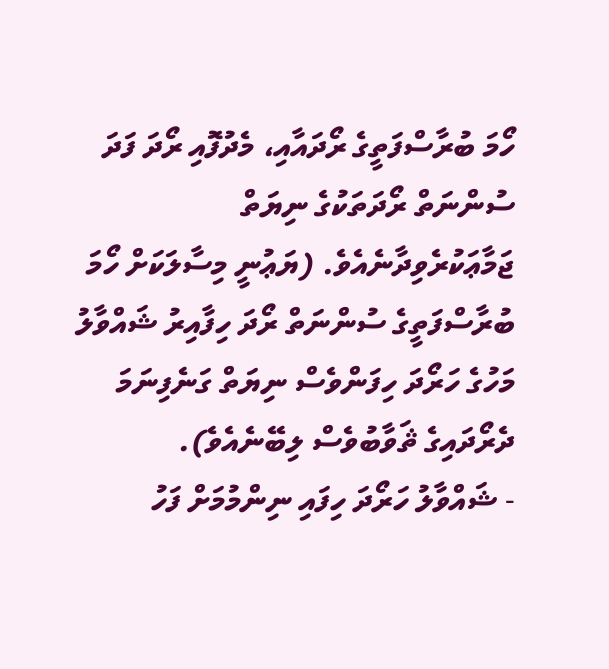ހޯމަ ބުރާސްފަތީގެ ރޯދައާއި، މެދުފޮއި ރޯދަ ފަދަ ސުންނަތް ރޯދަތަކުގެ ނިޔަތް ޖަމާޢަކުރެވިދާނެއެވެ. (ޔަޢުނީ މިސާލަކަށް ހޯމަ ބުރާސްފަތީގެ ސުންނަތް ރޯދަ ހިފާއިރު ޝައްވާލު މަހުގެ ހަރޯދަ ހިފަންވެސް ނިޔަތް ގަނެފިނަމަ ދެރޯދައިގެ ޘަވާބުވެސް ލިބޭނެއެވެ).
- ޝައްވާލު ހަރޯދަ ހިފައި ނިންމުމަށް ފަހު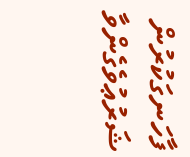ފާހަނގަކުރުން ޝަރުޢުވެގެންވާ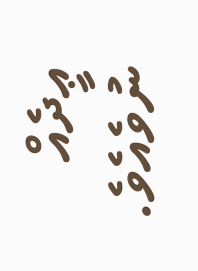ޢީދެއް ނުވެއެވެ.